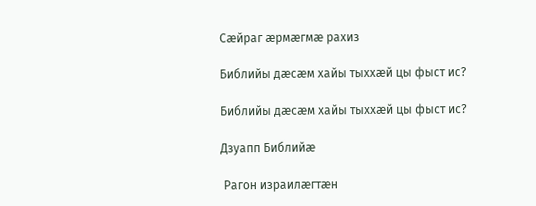Сӕйраг ӕрмӕгмӕ рахиз

Библийы дӕсӕм хайы тыххӕй цы фыст ис?

Библийы дӕсӕм хайы тыххӕй цы фыст ис?

Дзуапп Библийӕ

 Рагон израилӕгтӕн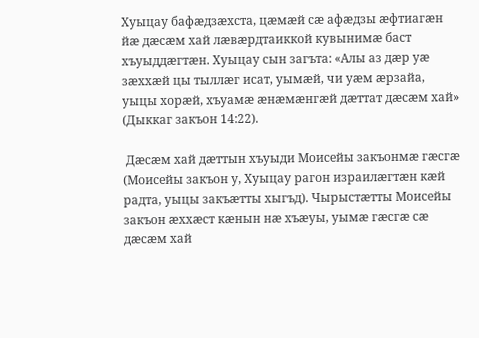Хуыцау бафӕдзӕхста, цӕмӕй сӕ афӕдзы ӕфтиагӕн йӕ дӕсӕм хай лӕвӕрдтаиккой кувынимӕ баст хъуыддӕгтӕн. Хуыцау сын загъта: «Алы аз дӕр уӕ зӕххӕй цы тыллӕг исат, уымӕй, чи уӕм ӕрзайа, уыцы хорӕй, хъуамӕ ӕнӕмӕнгӕй дӕттат дӕсӕм хай» (Дыккаг закъон 14:22).

 Дӕсӕм хай дӕттын хъуыди Моисейы закъонмӕ гӕсгӕ (Моисейы закъон у, Хуыцау рагон израилӕгтӕн кӕй радта, уыцы закъӕтты хыгъд). Чырыстӕтты Моисейы закъон ӕххӕст кӕнын нӕ хъӕуы, уымӕ гӕсгӕ сӕ дӕсӕм хай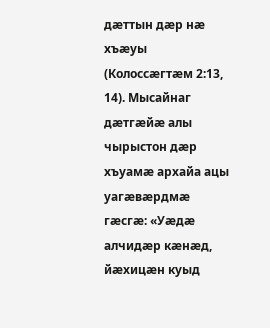дӕттын дӕр нӕ хъӕуы (Колоссӕгтӕм 2:13, 14). Мысайнаг дӕтгӕйӕ алы чырыстон дӕр хъуамӕ архайа ацы уагӕвӕрдмӕ гӕсгӕ: «Уӕдӕ алчидӕр кӕнӕд, йӕхицӕн куыд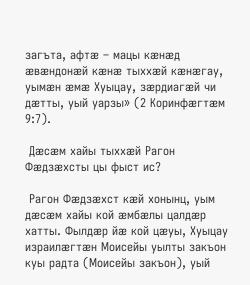загъта, афтӕ – мацы кӕнӕд ӕвӕндонӕй кӕнӕ тыххӕй кӕнӕгау, уымӕн ӕмӕ Хуыцау, зӕрдиагӕй чи дӕтты, уый уарзы» (2 Коринфӕгтӕм 9:7).

 Дӕсӕм хайы тыххӕй Рагон Фӕдзӕхсты цы фыст ис?

 Рагон Фӕдзӕхст кӕй хонынц, уым дӕсӕм хайы кой ӕмбӕлы цалдӕр хатты. Фылдӕр йӕ кой цӕуы, Хуыцау израилӕгтӕн Моисейы уылты закъон куы радта (Моисейы закъон), уый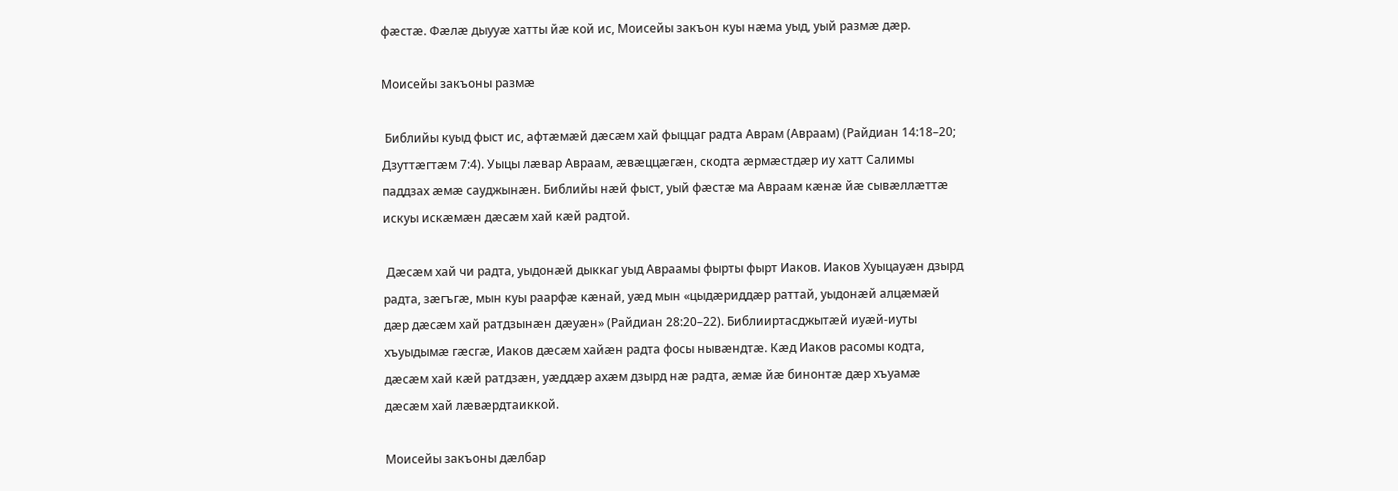фӕстӕ. Фӕлӕ дыууӕ хатты йӕ кой ис, Моисейы закъон куы нӕма уыд, уый размӕ дӕр.

Моисейы закъоны размӕ

 Библийы куыд фыст ис, афтӕмӕй дӕсӕм хай фыццаг радта Аврам (Авраам) (Райдиан 14:18–20; Дзуттӕгтӕм 7:4). Уыцы лӕвар Авраам, ӕвӕццӕгӕн, скодта ӕрмӕстдӕр иу хатт Салимы паддзах ӕмӕ сауджынӕн. Библийы нӕй фыст, уый фӕстӕ ма Авраам кӕнӕ йӕ сывӕллӕттӕ искуы искӕмӕн дӕсӕм хай кӕй радтой.

 Дӕсӕм хай чи радта, уыдонӕй дыккаг уыд Авраамы фырты фырт Иаков. Иаков Хуыцауӕн дзырд радта, зӕгъгӕ, мын куы раарфӕ кӕнай, уӕд мын «цыдӕриддӕр раттай, уыдонӕй алцӕмӕй дӕр дӕсӕм хай ратдзынӕн дӕуӕн» (Райдиан 28:20–22). Библииртасджытӕй иуӕй-иуты хъуыдымӕ гӕсгӕ, Иаков дӕсӕм хайӕн радта фосы нывӕндтӕ. Кӕд Иаков расомы кодта, дӕсӕм хай кӕй ратдзӕн, уӕддӕр ахӕм дзырд нӕ радта, ӕмӕ йӕ бинонтӕ дӕр хъуамӕ дӕсӕм хай лӕвӕрдтаиккой.

Моисейы закъоны дӕлбар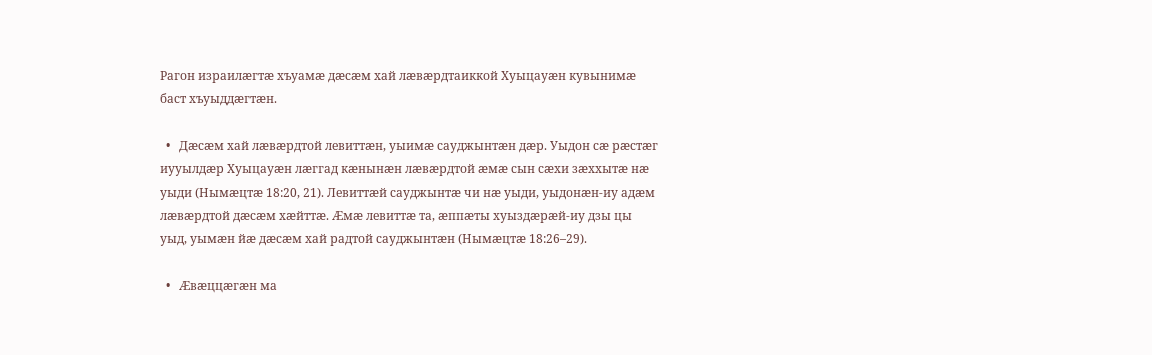Рагон израилӕгтӕ хъуамӕ дӕсӕм хай лӕвӕрдтаиккой Хуыцауӕн кувынимӕ баст хъуыддӕгтӕн.

  •   Дӕсӕм хай лӕвӕрдтой левиттӕн, уыимӕ сауджынтӕн дӕр. Уыдон сӕ рӕстӕг иууылдӕр Хуыцауӕн лӕггад кӕнынӕн лӕвӕрдтой ӕмӕ сын сӕхи зӕххытӕ нӕ уыди (Нымӕцтӕ 18:20, 21). Левиттӕй сауджынтӕ чи нӕ уыди, уыдонӕн-иу адӕм лӕвӕрдтой дӕсӕм хӕйттӕ. Ӕмӕ левиттӕ та, ӕппӕты хуыздӕрӕй-иу дзы цы уыд, уымӕн йӕ дӕсӕм хай радтой сауджынтӕн (Нымӕцтӕ 18:26–29).

  •   Ӕвӕццӕгӕн ма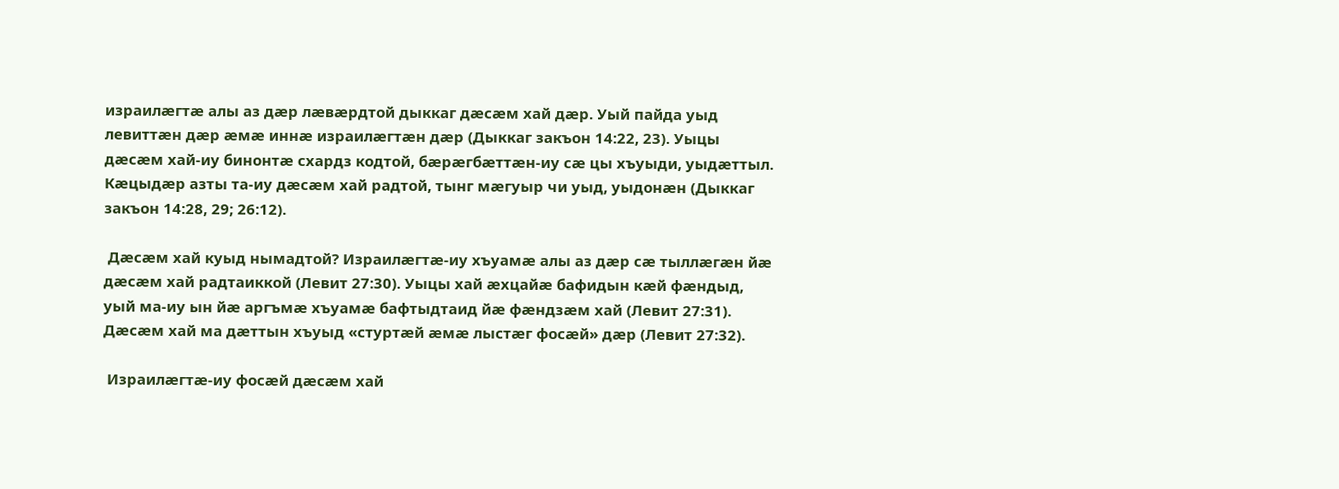израилӕгтӕ алы аз дӕр лӕвӕрдтой дыккаг дӕсӕм хай дӕр. Уый пайда уыд левиттӕн дӕр ӕмӕ иннӕ израилӕгтӕн дӕр (Дыккаг закъон 14:22, 23). Уыцы дӕсӕм хай-иу бинонтӕ схардз кодтой, бӕрӕгбӕттӕн-иу сӕ цы хъуыди, уыдӕттыл. Кӕцыдӕр азты та-иу дӕсӕм хай радтой, тынг мӕгуыр чи уыд, уыдонӕн (Дыккаг закъон 14:28, 29; 26:12).

 Дӕсӕм хай куыд нымадтой? Израилӕгтӕ-иу хъуамӕ алы аз дӕр сӕ тыллӕгӕн йӕ дӕсӕм хай радтаиккой (Левит 27:30). Уыцы хай ӕхцайӕ бафидын кӕй фӕндыд, уый ма-иу ын йӕ аргъмӕ хъуамӕ бафтыдтаид йӕ фӕндзӕм хай (Левит 27:31). Дӕсӕм хай ма дӕттын хъуыд «стуртӕй ӕмӕ лыстӕг фосӕй» дӕр (Левит 27:32).

 Израилӕгтӕ-иу фосӕй дӕсӕм хай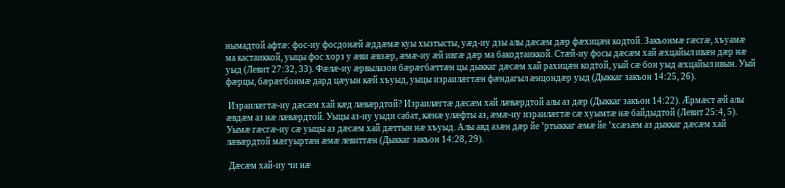нымадтой афтӕ: фос-иу фосдонӕй ӕддӕмӕ куы хызтысты, уӕд-иу дзы алы дӕсӕм дӕр фӕхицӕн кодтой. Закъонмӕ гӕсгӕ, хъуамӕ ма кастаиккой, уыцы фос хорз у ӕви ӕвзӕр, ӕмӕ-иу ӕй ивгӕ дӕр ма бакодтаиккой. Стӕй-иу фосы дӕсӕм хай ӕхцайыл ивӕн дӕр нӕ уыд (Левит 27:32, 33). Фӕлӕ-иу ӕрвылазон бӕрӕгбӕттӕн цы дыккаг дӕсӕм хай рахицӕн кодтой, уый сӕ бон уыд ӕхцайыл ивын. Уый фӕрцы, бӕрӕгбонмӕ дард цӕуын кӕй хъуыд, уыцы израилӕгтӕн фӕндагыл ӕнцондӕр уыд (Дыккаг закъон 14:25, 26).

 Израилӕгтӕ-иу дӕсӕм хай кӕд лӕвӕрдтой? Израилӕгтӕ дӕсӕм хай лӕвӕрдтой алы аз дӕр (Дыккаг закъон 14:22). Ӕрмӕст ӕй алы ӕвдӕм аз нӕ лӕвӕрдтой. Уыцы аз-иу уыди сабат, кӕнӕ улӕфты аз, ӕмӕ-иу израилӕгтӕ сӕ хуымтӕ нӕ байдыдтой (Левит 25:4, 5). Уымӕ гӕсгӕ-иу сӕ уыцы аз дӕсӕм хай дӕттын нӕ хъуыд. Алы авд азӕн дӕр йе ’ртыккаг ӕмӕ йе ’хсӕзӕм аз дыккаг дӕсӕм хай лӕвӕрдтой мӕгуыртӕн ӕмӕ левиттӕн (Дыккаг закъон 14:28, 29).

 Дӕсӕм хай-иу чи нӕ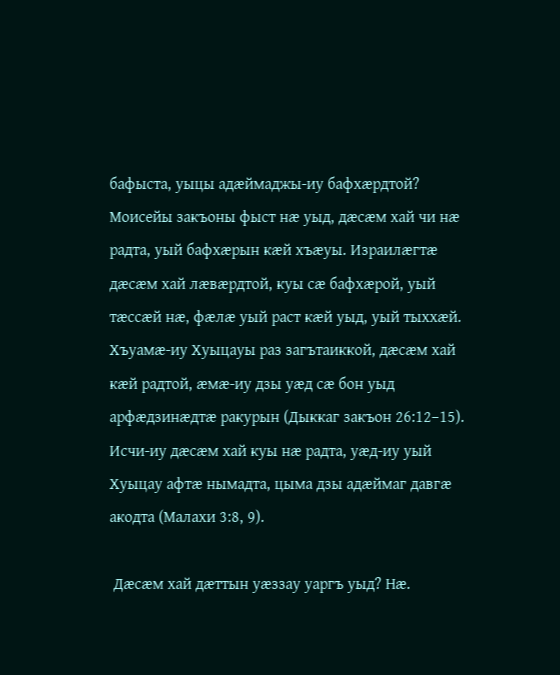бафыста, уыцы адӕймаджы-иу бафхӕрдтой? Моисейы закъоны фыст нӕ уыд, дӕсӕм хай чи нӕ радта, уый бафхӕрын кӕй хъӕуы. Израилӕгтӕ дӕсӕм хай лӕвӕрдтой, куы сӕ бафхӕрой, уый тӕссӕй нӕ, фӕлӕ уый раст кӕй уыд, уый тыххӕй. Хъуамӕ-иу Хуыцауы раз загътаиккой, дӕсӕм хай кӕй радтой, ӕмӕ-иу дзы уӕд сӕ бон уыд арфӕдзинӕдтӕ ракурын (Дыккаг закъон 26:12–15). Исчи-иу дӕсӕм хай куы нӕ радта, уӕд-иу уый Хуыцау афтӕ нымадта, цыма дзы адӕймаг давгӕ акодта (Малахи 3:8, 9).

 Дӕсӕм хай дӕттын уӕззау уаргъ уыд? Нӕ.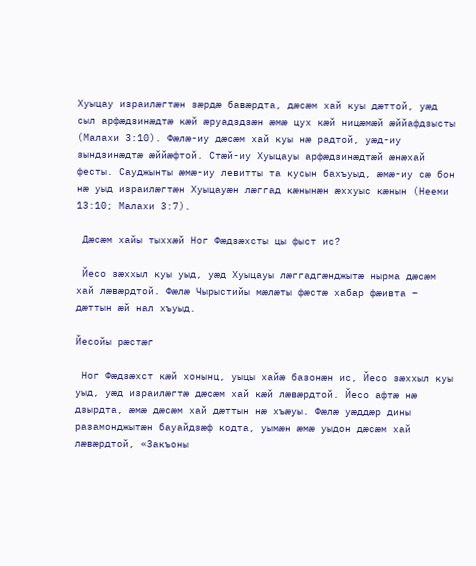Хуыцау израилӕгтӕн зӕрдӕ бавӕрдта, дӕсӕм хай куы дӕттой, уӕд сыл арфӕдзинӕдтӕ кӕй ӕруадздзӕн ӕмӕ цух кӕй ницӕмӕй ӕййафдзысты (Малахи 3:10). Фӕлӕ-иу дӕсӕм хай куы нӕ радтой, уӕд-иу зындзинӕдтӕ ӕййӕфтой. Стӕй-иу Хуыцауы арфӕдзинӕдтӕй ӕнӕхай фесты. Сауджынты ӕмӕ-иу левитты та кусын бахъуыд, ӕмӕ-иу сӕ бон нӕ уыд израилӕгтӕн Хуыцауӕн лӕггад кӕнынӕн ӕххуыс кӕнын (Нееми 13:10; Малахи 3:7).

 Дӕсӕм хайы тыххӕй Ног Фӕдзӕхсты цы фыст ис?

 Йесо зӕххыл куы уыд, уӕд Хуыцауы лӕггадгӕнджытӕ нырма дӕсӕм хай лӕвӕрдтой. Фӕлӕ Чырыстийы мӕлӕты фӕстӕ хабар фӕивта – дӕттын ӕй нал хъуыд.

Йесойы рӕстӕг

 Ног Фӕдзӕхст кӕй хонынц, уыцы хайӕ базонӕн ис, Йесо зӕххыл куы уыд, уӕд израилӕгтӕ дӕсӕм хай кӕй лӕвӕрдтой. Йесо афтӕ нӕ дзырдта, ӕмӕ дӕсӕм хай дӕттын нӕ хъӕуы. Фӕлӕ уӕддӕр дины разамонджытӕн бауайдзӕф кодта, уымӕн ӕмӕ уыдон дӕсӕм хай лӕвӕрдтой, «Закъоны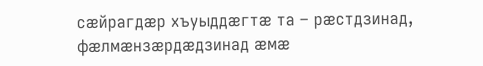сӕйрагдӕр хъуыддӕгтӕ та – рӕстдзинад, фӕлмӕнзӕрдӕдзинад ӕмӕ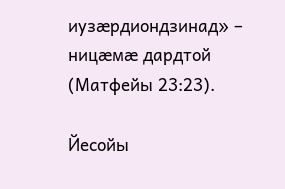иузӕрдиондзинад» – ницӕмӕ дардтой (Матфейы 23:23).

Йесойы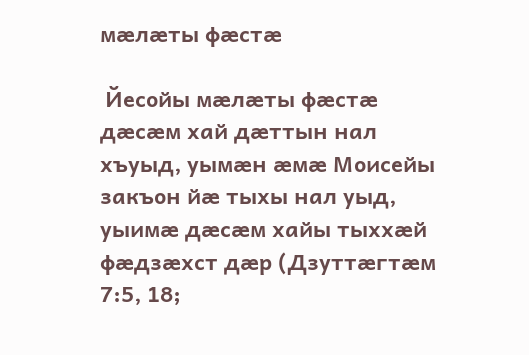мӕлӕты фӕстӕ

 Йесойы мӕлӕты фӕстӕ дӕсӕм хай дӕттын нал хъуыд, уымӕн ӕмӕ Моисейы закъон йӕ тыхы нал уыд, уыимӕ дӕсӕм хайы тыххӕй фӕдзӕхст дӕр (Дзуттӕгтӕм 7:5, 18;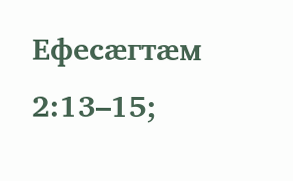Ефесӕгтӕм 2:13–15;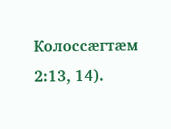Колоссӕгтӕм 2:13, 14).